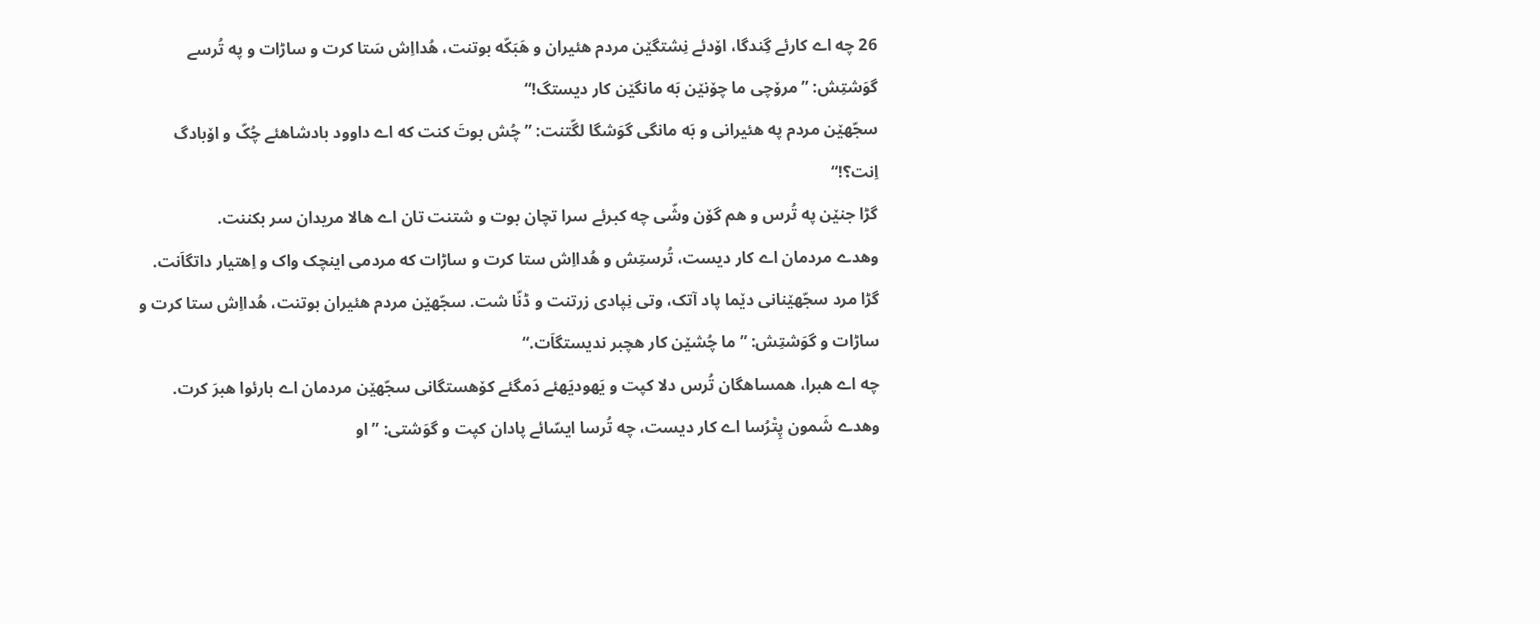26 چه اے کارئے گِندگا، اۆدئے نِشتگێن مردم هئیران و هَبَکّه بوتنت، هُدااِش سَتا کرت و ساڑات و په تُرسے گوَشتِش: ”مرۆچی ما چۆنێن بَه مانگێن کار دیستگ!“
سجّهێن مردم په هئیرانی و بَه مانگی گوَشگا لگّتنت: ”چُش بوتَ کنت که اے داوود بادشاهئے چُکّ و اۆبادگ اِنت؟!“
گڑا جنێن په تُرس و هم گۆن وشّی چه کبرئے سرا تچان بوت و شتنت تان اے هالا مریدان سر بکننت.
وهدے مردمان اے کار دیست، تُرستِش و هُدااِش ستا کرت و ساڑات که مردمی اینچک واک و اِهتیار داتگاَنت.
گڑا مرد سجّهێنانی دێما پاد آتک، وتی نِپادی زرتنت و ڈنّا شت. سجّهێن مردم هئیران بوتنت، هُدااِش ستا کرت و ساڑات و گوَشتِش: ”ما چُشێن کار هچبر ندیستگاَت.“
چه اے هبرا، همساهگان تُرس دلا کپت و یَهودیَهئے دَمگئے کۆهستگانی سجّهێن مردمان اے بارئوا هبرَ کرت.
وهدے شَمون پِتْرُسا اے کار دیست، چه تُرسا ایسّائے پادان کپت و گوَشتی: ”او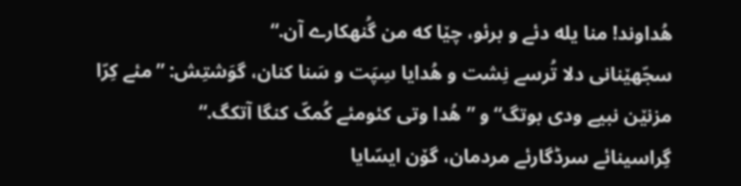هُداوند! منا یله دئے و برئو، چێا که من گُنهکارے آن.“
سجّهێنانی دلا تُرسے نِشت و هُدایا سِپَت و سَنا کنان، گوَشتِش: ”مئے کِرّا مزنێن نبیے ودی بوتگ“ و ”هُدا وتی کئومئے کُمکّ کنگا آتکگ.“
گِراسینائے سرڈگارئے مردمان، گۆن ایسّایا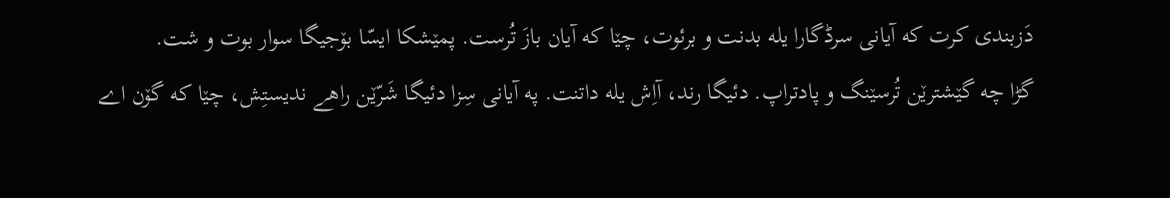دَزبندی کرت که آیانی سرڈگارا یله بدنت و برئوت، چێا که آیان بازَ تُرست. پمێشکا ایسّا بۆجیگا سوار بوت و شت.
گڑا چه گێشترێن تُرسێنگ و پادتراپ. دئیگا رند، آاِش یله داتنت. په آیانی سِزا دئیگا شَرّێن راهے ندیستِش، چێا که گۆن اے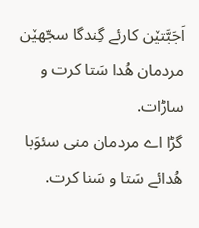اَجَبَّتێن کارئے گِندگا سجّهێن مردمان هُدا سَتا کرت و ساڑات.
گڑا اے مردمان منی سئوَبا هُدائے سَتا و سَنا کرت.